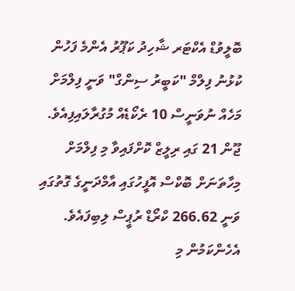ބޮލީވުޑް އެކްޓަރ ޝާހިދު ކަޕޫރު އެންމެ ފަހުން ކުޅުނު ފިލްމް "ކަބީރު ސިންގް" ވަނީ ފިލްމަށް މަހެއް ނުވަނީސް 10 ރެކޯޑެއް މުގުރާލައިފިއެވެ.
ޖޫން 21 ގައި ރިލީޒް ކޮށްފައިވާ މި ފިލްމަށް މިހާތަނަށް ބޮކްސް އޮފީހުގައި އާމްދަނީގެ ގޮތުގައި ވަނީ 266.62 ކްރޯޑް ރުޕީސް ލިބިފައެވެ. އެހެންކަމުން މި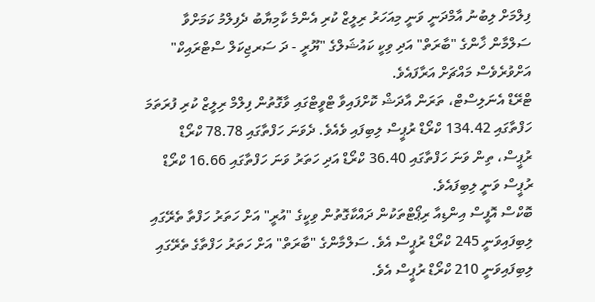ފިލްމަށް ލިބުނު އާމްދަނީ ވަނީ މިއަހަރު ރިލީޒް ކުރި އެންމެ ކާމިޔާބު ދެފިލްމު ކަމަށްވާ ސަލްމާން ޚާންގެ "ބާރަތް" އަދި ވިކީ ކައުޝަލްގެ "ޔޫރީ - ދަ ސަރޖިކަލް ސްޓްރައިކް" އަށްވުރެވެސް މައްޗަށް އަރާފައެވެ.
ޓްރޭޑް އެނަލިސްޓް، ތަރަން އާދަޝް ކޮށްފައިވާ ޓްވީޓްގައި ވާގޮތުން ފިލްމް ރިލީޒް ކުރި ފުރަތަމަ ހަފްތާގައި 134.42 ކްރޯޑް ރުޕީސް ލިބިފައި ވެއެވެ. ދެވަނަ ހަފްތާގައި 78.78 ކްރޯޑް ރުޕީސް، ތިން ވަނަ ހަފްތާގައި 36.40 ކްރޯޑް އަދި ހަތަރު ވަނަ ހަފްތާގައި 16.66 ކްރޯޑް ރުޕީސް ވަނީ ލިބިފައެވެ.
ބޮކްސް އޮފީސް އިންޑިއާ ރިޕޯޓްތަކުން ދައްކާގޮތުން ވިކީގެ "އުރީ" އަށް ހަތަރު ހަފްތާ ތެރޭގައި ލިބިފައިވަނީ 245 ކްރޯޑް ރުޕީސް އެވެ. ސަލްމާންގެ "ބާރަތް" އަށް ހަތަރު ހަފްތާގެ ތެރޭގައި ލިބިފައިވަނީ 210 ކްރޯޑް ރުޕީސް އެވެ.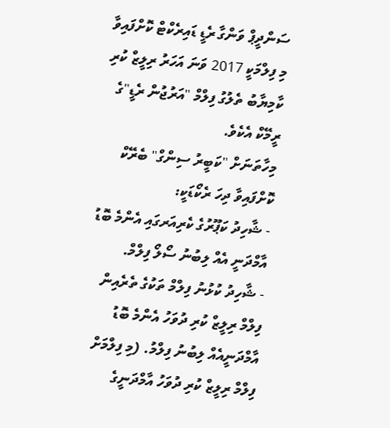ސަންދީޕް ވަންގާ ރެޑީ ޑައިރެކްޓް ކޮށްފައިވާ މި ފިލްމަކީ 2017 ވަނަ އަހަރު ރިލީޒް ކުރި ކާމިޔާބު ތެލުގު ފިލްމް "އަރުޖުން ރެޑީ"ގެ ރީމޭކް އެކެވެ.
މިހާތަނަށް "ކަބީރު ސިންގް" ބެރޭކް ކޮށްފައިވާ ދިހަ ރެކޯޑަކީ:
- ޝާހިދު ކަޕޫރުގެ ކެރިއަރގައި އެންމެ ބޮޑު އާމްދަނީ އެއް ލިބުނު ސޯލޯ ފިލްމް.
- ޝާހިދު ކުޅުނު ފިލްމް ތަކުގެ ތެރެއިން ފިލްމް ރިލީޒް ކުރި ދުވަހު އެންމެ ބޮޑު އާމްދަނީއެއް ލިބުނު ފިލްމު. (މި ފިލްމަށް ފިލްމް ރިލީޒް ކުރި ދުވަހު އާމްދަނީގެ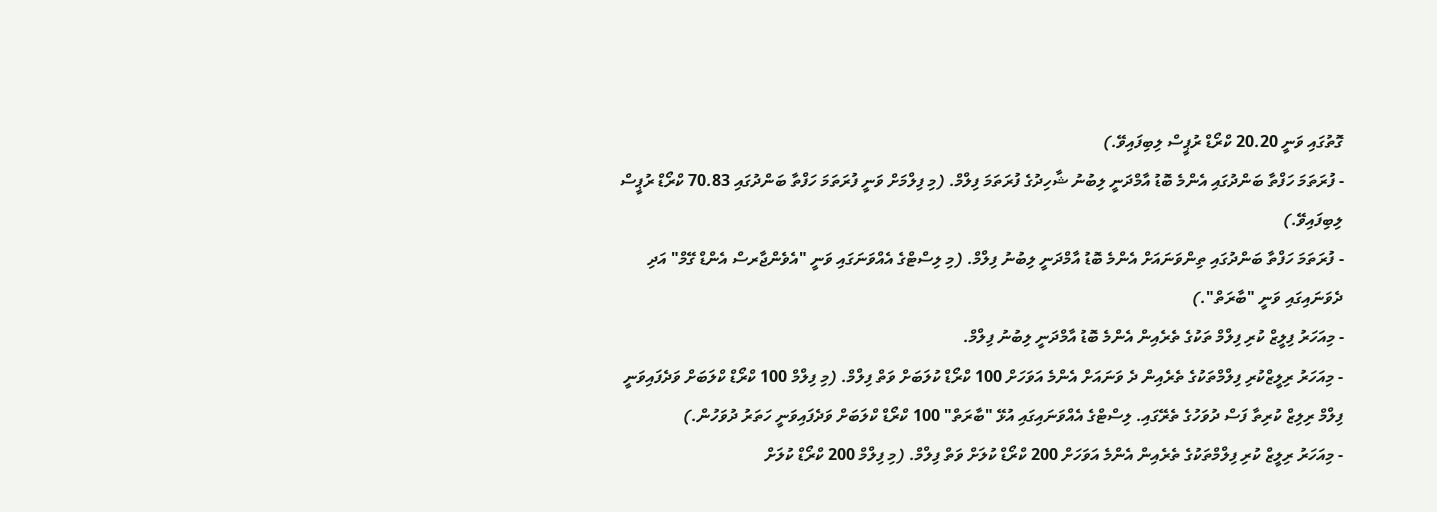ގޮތުގައި ވަނީ 20.20 ކްރޯޑް ރުޕީސް ލިބިފައިވޭ.)
- ފުރަތަމަ ހަފްތާ ބަންދުގައި އެންމެ ބޮޑު އާމްދަނީ ލިބުނު ޝާހިދުގެ ފުރަތަމަ ފިލްމް. (މި ފިލްމަށް ވަނީ ފުރަތަމަ ހަފްތާ ބަންދުގައި 70.83 ކްރޯޑް ރުޕީސް ލިބިފައިވޭ.)
- ފުރަތަމަ ހަފްތާ ބަންދުގައި ތިންވަނައަށް އެންމެ ބޮޑު އާމްދަނީ ލިބުނު ފިލްމް. (މި ލިސްޓްގެ އެއްވަނަގައި ވަނީ "އެވެންޖާރސް އެންޑް ގޭމް" އަދި ދެވަނައިގައި ވަނީ "ބާރަތް".)
- މިއަހަރު ފިލީޒް ކުރި ފިލްމް ތަކުގެ ތެރެއިން އެންމެ ބޮޑު އާމްދަނީ ލިބުނު ފިލްމް.
- މިއަހަރު ރިލީޒްކުރި ފިލްމްތަކުގެ ތެރެއިން ދެ ވަނައަށް އެންމެ އަވަހަށް 100 ކްރޯޑް ކުލަބަށް ވަތް ފިލްމް. (މި ފިލްމް 100 ކްރޯޑް ކްލަބަށް ވަދެފައިވަނީ ފިލްމް ރިލިޒް ކުރިތާ ފަސް ދުވަހުގެ ތެރޭގައި. ލިސްޓްގެ އެއްވަނައިގައި އުޅޭ "ބާރަތް" 100 ކްރޯޑް ކްލަބަށް ވަދެފައިވަނީ ހަތަރު ދުވަހުން.)
- މިއަހަރު ރިލީޒް ކުރި ފިލްމްތަކުގެ ތެރެއިން އެންމެ އަވަހަށް 200 ކްރޯޑް ކުލަށް ވަތް ފިލްމް. (މި ފިލްމް 200 ކްރޯޑް ކުލަށް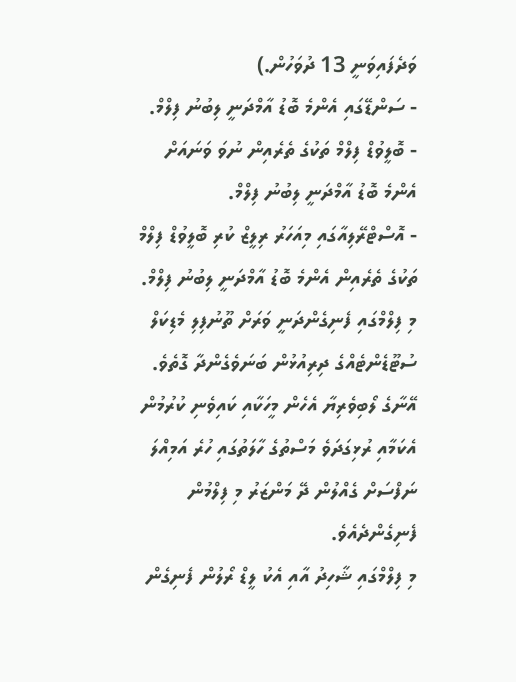ވަދެފައިވަނީ 13 ދުވަހުން.)
- ސަންޑޭގައި އެންމެ ބޮޑު އާމްދަނީ ލިބުނު ފިލްމް.
- ބޮލީވުޑް ފިލްމް ތަކުގެ ތެރެއިން ނުވަ ވަނައަށް އެންމެ ބޮޑު އާމްދަނީ ލިބުނު ފިލްމް.
- އޮސްޓްރޭލިއާގައި މިއަހަރު ރިލީޒް ކުރި ބޮލީވުޑް ފިލްމް ތަކުގެ ތެރެއިން އެންމެ ބޮޑު އާމްދަނީ ލިބުނު ފިލްމް.
މި ފިލްމްގައި ފެނިގެންދަނީ ވަރަށް ތޫނުފިލި މެޑިކަލް ސުޓޫޑެންޓެއްގެ ދިރިއުޅުން ބަނަވެގެންދާ ގޮތެވެ. އޭނާގެ ލޯބިވެރިޔާ އެހެން މީހަކާއި ކައިވެނި ކުރުމުން އެކަމާއި ރުޅިގަދަވެ މަސްތުގެ ހާލަތުގައި ހުރެ އަމިއްލަ ނަފްސަށް ގެއްލުން ދޭ މަންޒަރު މި ފިލްމުން ފެނިގެންދެއެވެ.
މި ފިލްމްގައި ޝާހިދު އާއި އެކު ލީޑް ރޯލުން ފެނިގެން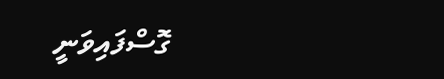ގޮސްފައިވަނީ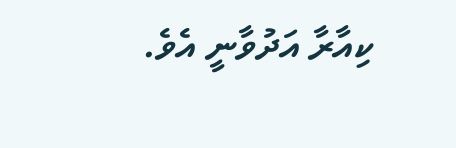ކިއާރާ އަދުވާނީ އެވެ.